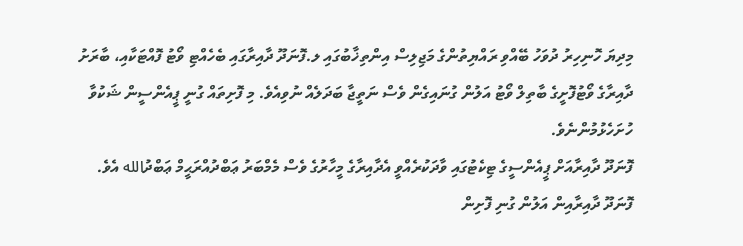މިދިޔަ ހޮނިހިރު ދުވަހު ބޭއްވި ރައްޔިތުންގެ މަޖިލިސް އިންތިޚާބުގައި ލ.ފޮނަދޫ ދާއިރާގައި ބެހެއްޓި ވޯޓު ފޮއްޓަކާއި، ބާރަށު ދާއިރާގެ ވޯޓުފޮށީގެ ބާތިލް ވޯޓު އަލުން ގުނައިގެން ވެސް ނަތީޖާ ބަދަލެއް ނުވިއެވެ. މި ފޮށިތައް ގުނީ ޕީއެންސީން ޝަކުވާ ހުށަހެޅުމުންނެވެ.
ފޮނަދޫ ދާއިރާއަށް ޕީއެންސީގެ ޓިކެޓުގައި ވާދަކުރެއްވީ އެދާއިރާގެ މީހާރުގެ ވެސް މެމްބަރު ޢަބްދުއްރަޙީމް ޢަބްދުالله އެވެ. ފޮނަދޫ ދާއިރާއިން އަލުން ގުނި ފޮށިން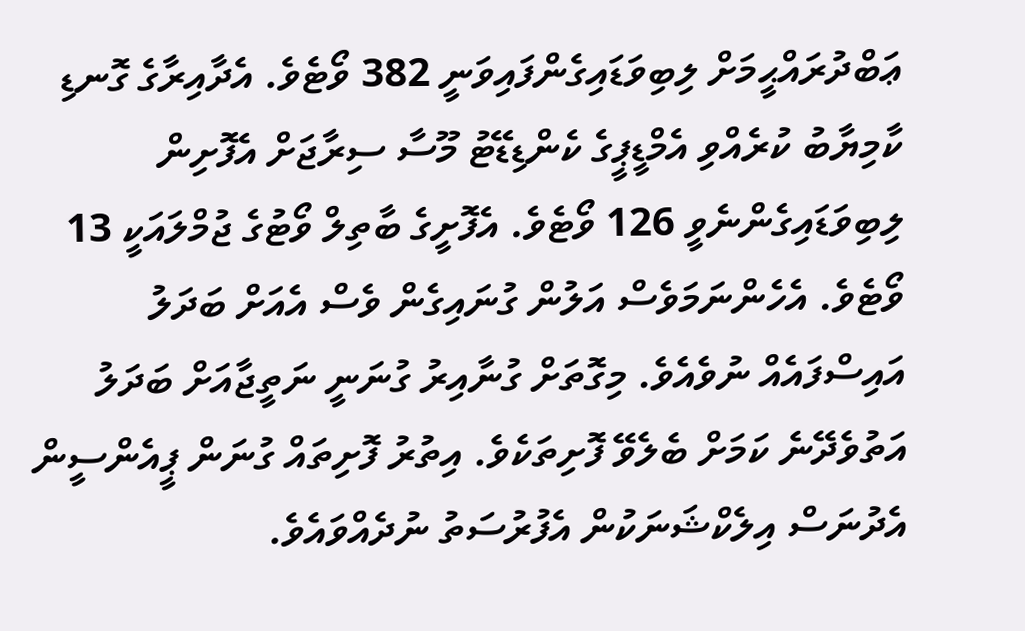ޢަބްދުރައްޙީމަށް ލިބިވަޑައިގެންފައިވަނީ 382 ވޯޓެވެ. އެދާއިރާގެ ގޮނޑި ކާމިޔާބު ކުރެއްވި އެމްޑީޕީގެ ކެންޑިޑޭޓު މޫސާ ސިރާޖަށް އެފޮށިން ލިބިވަޑައިގެންނެވީ 126 ވޯޓެވެ. އެފޮށީގެ ބާތިލް ވޯޓުގެ ޖުމްލައަކީ 13 ވޯޓެވެ. އެހެންނަމަވެސް އަލުން ގުނައިގެން ވެސް އެއަށް ބަދަލު އައިސްފައެއް ނުވެއެވެ. މިގޮތަށް ގުނާއިރު ގުނަނީ ނަތީޖާއަށް ބަދަލު އަތުވެދޭނެ ކަމަށް ބެލެވޭ ފޮށިތަކެވެ. އިތުރު ފޮށިތައް ގުނަން ޕީއެންސީން އެދުނަސް އިލެކްޝަނަކުން އެފުރުސަތު ނުދެއްވައެވެ.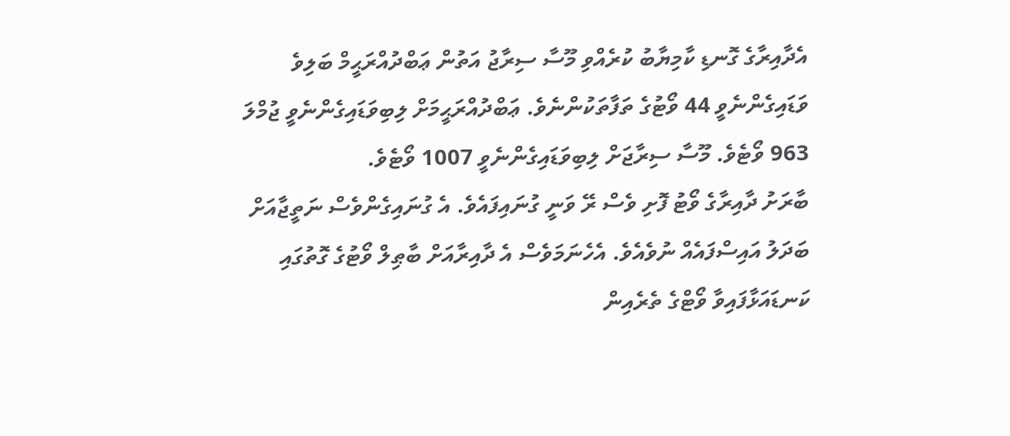އެދާއިރާގެ ގޮނޑި ކާމިޔާބު ކުރެއްވި މޫސާ ސިރާޖު އަތުން ޢަބްދުއްރަޙީމް ބަލިވެ ވަޑައިގެންނެވީ 44 ވޯޓުގެ ތަފާތަކުންނެވެ. ޢަބްދުއްރަޙީމަށް ލިބިވަޑައިގެންނެވީ ޖުމްލަ 963 ވޯޓެވެ. މޫސާ ސިރާޖަށް ލިބިވަޑައިގެންނެވީ 1007 ވޯޓެވެ.
ބާރަށު ދާއިރާގެ ވޯޓު ފޮށި ވެސް ރޭ ވަނީ ގުނައިފައެވެ. އެ ގުނައިގެންވެސް ނަތީޖާއަށް ބަދަލު އައިސްފައެއް ނުވެއެވެ. އެހެނަމަވެސް އެ ދާއިރާއަށް ބާޠިލް ވޯޓުގެ ގޮތުގައި ކަނޑައަޅާފައިވާ ވޯޓްގެ ތެރެއިން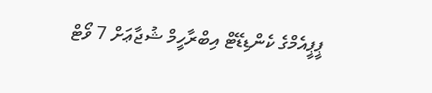ޕީޕީއެމްގެ ކެންޑިޑޭޓް އިބްރާހީމް ޝުޖާޢަށް 7 ވޯޓް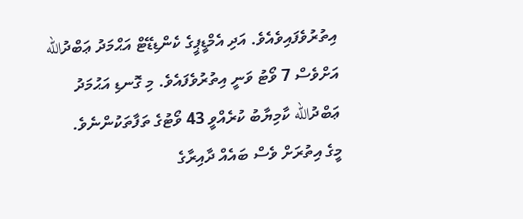އިތުރުވެފައިވެއެވެ. އަދި އެމްޑީޕީގެ ކެންޑިޑޭޓް އަޙްމަދު ޢަބްދުالله އަށްވެސް 7 ވޯޓު ވަނީ އިތުރުވެފައެވެ. މި ގޮނޑި އަޙުމަދު ޢަބްދުالله ކާމިޔާބު ކުރެއްވީ 43 ވޯޓުގެ ތަފާތަކުންނެވެ.
މީގެ އިތުރަށް ވެސް ބައެއް ދާއިރާގެ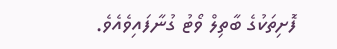ފޮށިތަކުގެ ބާތިލް ވޯޓު ގުނާފައިވެއެވެ.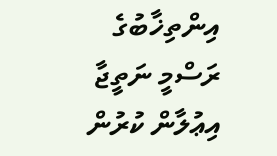އިންތިޚާބުގެ ރަސްމީ ނަތީޖާ އިޢުލާން ކުރުން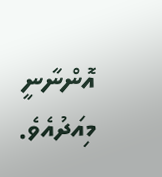އޮންނާނީ މިއަދުއެވެ.